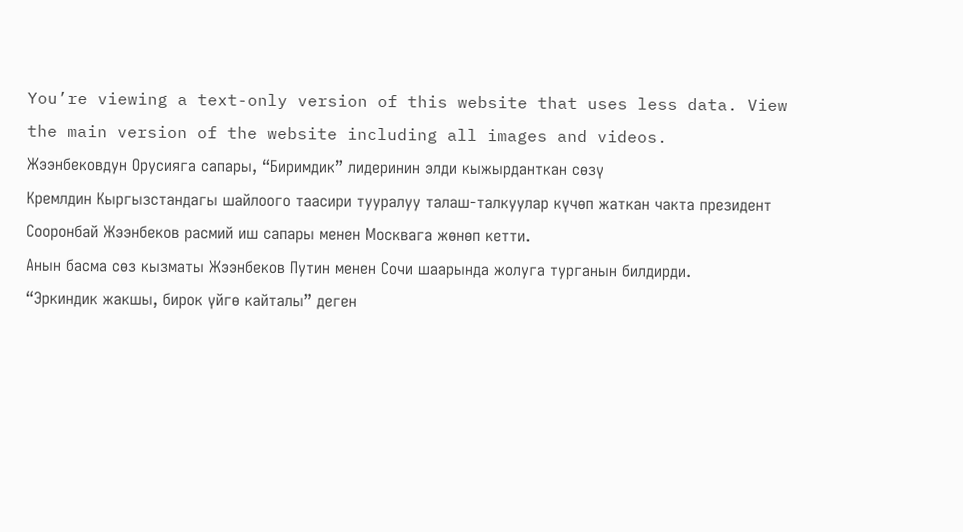You’re viewing a text-only version of this website that uses less data. View the main version of the website including all images and videos.
Жээнбековдун Орусияга сапары, “Биримдик” лидеринин элди кыжырданткан сөзү
Кремлдин Кыргызстандагы шайлоого таасири тууралуу талаш-талкуулар күчөп жаткан чакта президент Сооронбай Жээнбеков расмий иш сапары менен Москвага жөнөп кетти.
Анын басма сөз кызматы Жээнбеков Путин менен Сочи шаарында жолуга турганын билдирди.
“Эркиндик жакшы, бирок үйгө кайталы” деген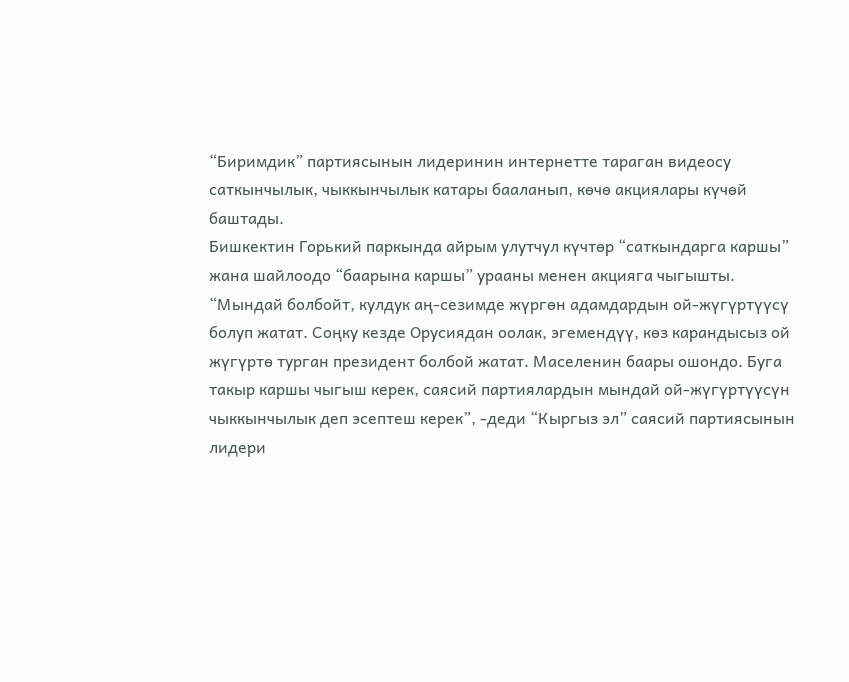“Биримдик” партиясынын лидеринин интернетте тараган видеосу саткынчылык, чыккынчылык катары бааланып, көчө акциялары күчөй баштады.
Бишкектин Горький паркында айрым улутчул күчтөр “саткындарга каршы” жана шайлоодо “баарына каршы” урааны менен акцияга чыгышты.
“Мындай болбойт, кулдук аң-сезимде жүргөн адамдардын ой-жүгүртүүсү болуп жатат. Соңку кезде Орусиядан оолак, эгемендүү, көз карандысыз ой жүгүртө турган президент болбой жатат. Маселенин баары ошондо. Буга такыр каршы чыгыш керек, саясий партиялардын мындай ой-жүгүртүүсүн чыккынчылык деп эсептеш керек”, -деди “Кыргыз эл” саясий партиясынын лидери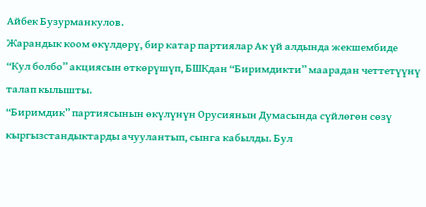Айбек Бузурманкулов.
Жарандык коом өкүлдөрү, бир катар партиялар Ак үй алдында жекшембиде “Кул болбо” акциясын өткөрүшүп, БШКдан “Биримдикти” маарадан четтетүүнү талап кылышты.
“Биримдик” партиясынын өкүлүнүн Орусиянын Думасында сүйлөгөн сөзү кыргызстандыктарды ачуулантып, сынга кабылды. Бул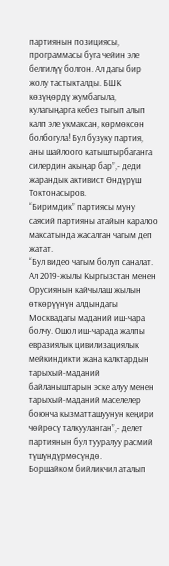партиянын позициясы, программасы буга чейин эле белгилүү болгон. Ал дагы бир жолу тастыкталды. БШК көзүңөрдү жумбагыла, кулагыңарга кебез тыгып алып калп эле укмаксан, көрмөксөн болбогула! Бул бузуку партия, аны шайлоого катыштырбаганга силердин акыңар бар”,- деди жарандык активист Өндүрүш Токтонасыров.
“Биримдик” партиясы муну саясий партияны атайын каралоо максатында жасалган чагым деп жатат.
“Бул видео чагым болуп саналат. Ал 2019-жылы Кыргызстан менен Орусиянын кайчылаш жылын өткөрүүнүн алдындагы Москвадагы маданий иш-чара болчу. Ошол иш-чарада жалпы евразиялык цивилизациялык мейкиндикти жана калктардын тарыхый-маданий байланыштарын эске алуу менен тарыхый-маданий маселелер боюнча кызматташуунун кеңири чөйрөсү талкууланган”,- делет партиянын бул тууралуу расмий түшүндүрмөсүндө.
Боршайком бийликчил аталып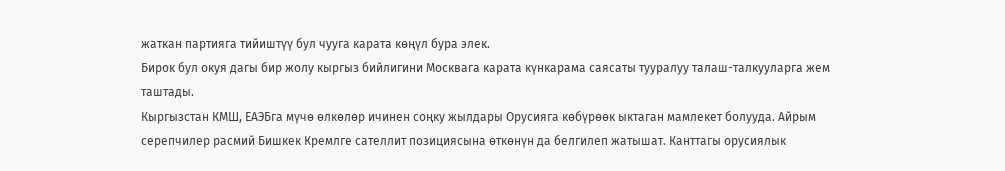жаткан партияга тийиштүү бул чууга карата көңүл бура элек.
Бирок бул окуя дагы бир жолу кыргыз бийлигини Москвага карата күнкарама саясаты тууралуу талаш-талкууларга жем таштады.
Кыргызстан КМШ, ЕАЭБга мүчө өлкөлөр ичинен соңку жылдары Орусияга көбүрөөк ыктаган мамлекет болууда. Айрым серепчилер расмий Бишкек Кремлге сателлит позициясына өткөнүн да белгилеп жатышат. Канттагы орусиялык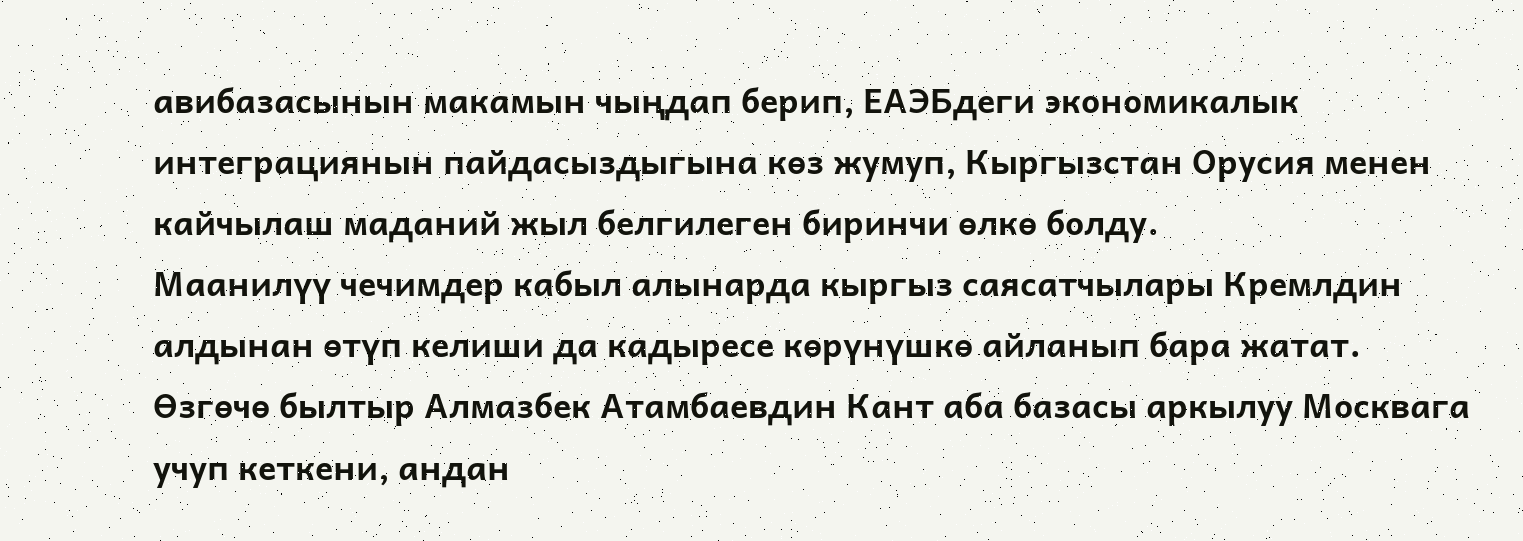авибазасынын макамын чыңдап берип, ЕАЭБдеги экономикалык интеграциянын пайдасыздыгына көз жумуп, Кыргызстан Орусия менен кайчылаш маданий жыл белгилеген биринчи өлкө болду.
Маанилүү чечимдер кабыл алынарда кыргыз саясатчылары Кремлдин алдынан өтүп келиши да кадыресе көрүнүшкө айланып бара жатат.
Өзгөчө былтыр Алмазбек Атамбаевдин Кант аба базасы аркылуу Москвага учуп кеткени, андан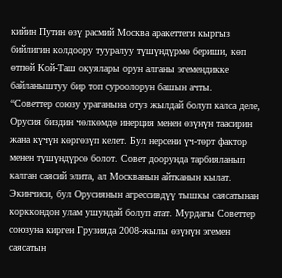кийин Путин өзү расмий Москва аракеттеги кыргыз бийлигин колдоору тууралуу түшүндүрмө бериши, көп өтпөй Кой-Таш окуялары орун алганы эгемендикке байланыштуу бир топ суроолорун башын ачты.
“Советтер союзу ураганына отуз жылдай болуп калса деле, Орусия биздин чөлкөмдө инерция менен өзүнүн таасирин жана күчүн көргөзүп келет. Бул нерсени үч-төрт фактор менен түшүндүрсө болот. Совет доорунда тарбияланып калган саясий элита, ал Москванын айтканын кылат. Экинчиси, бул Орусиянын агрессивдүү тышкы саясатынан корккондон улам ушундай болуп атат. Мурдагы Советтер союзуна кирген Грузияда 2008-жылы өзүнүн эгемен саясатын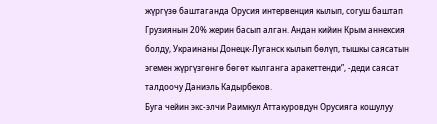жүргүзө баштаганда Орусия интервенция кылып, согуш баштап Грузиянын 20% жерин басып алган. Андан кийин Крым аннексия болду, Украинаны Донецк-Луганск кылып бөлүп, тышкы саясатын эгемен жүргүзгөнгө бөгөт кылганга аракеттенди”, -деди саясат талдоочу Даниэль Кадырбеков.
Буга чейин экс-элчи Раимкул Аттакуровдун Орусияга кошулуу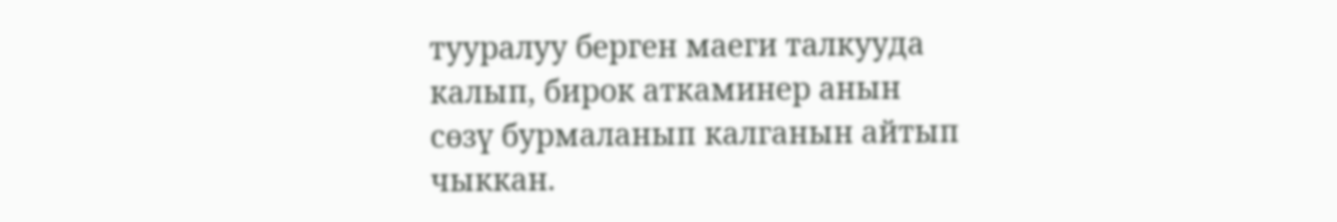тууралуу берген маеги талкууда калып, бирок аткаминер анын сөзү бурмаланып калганын айтып чыккан.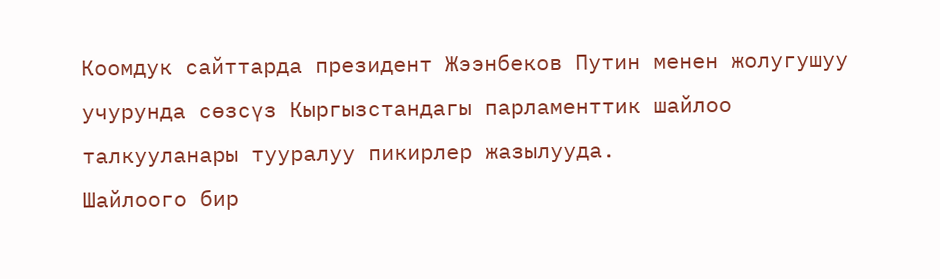Коомдук сайттарда президент Жээнбеков Путин менен жолугушуу учурунда сөзсүз Кыргызстандагы парламенттик шайлоо талкууланары тууралуу пикирлер жазылууда.
Шайлоого бир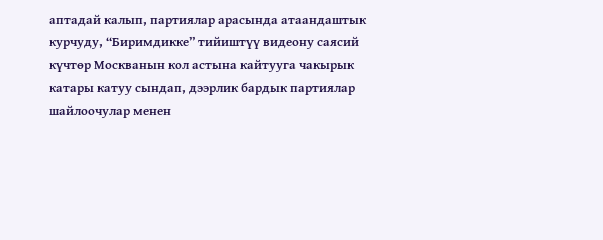аптадай калып, партиялар арасында атаандаштык курчуду, “Биримдикке” тийиштүү видеону саясий күчтөр Москванын кол астына кайтууга чакырык катары катуу сындап, дээрлик бардык партиялар шайлоочулар менен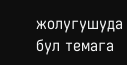жолугушуда бул темага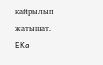кайрылып жатышат. EKa